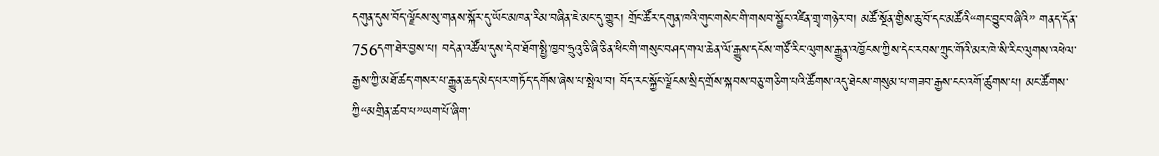དགུན་དུས་བོད་ལྗོངས་སུ་གནས་སྐོར་དུ་ཡོང་མཁན་རིམ་བཞིན་ཇེ་མང་དུ་གྱུར། གྲོང་ཚོར་དགུན་ཁའི་གུང་གསེང་གི་གསབ་སྦྱོང་འཛིན་གྲྭ་གཉེར་བ། མཚོ་སྔོན་གྱིས་ཆུ་བོ་དང་མཚོའི“གང་བྱུང་བཞིའི” གནད་དོན་756དག་ཐེར་བྱས་པ། བདེན་འཚོལ་དུས་དེབ་ཐོག་སྤྱི་ཁྱབ་ཧྲུའུ་ཅི་ཞི་ཅིན་ཕིང་གི་གསུང་བཤད་གལ་ཆེན་ལོ་རྒྱུས་དངོས་གཙོ་རིང་ལུགས་རྒྱུན་འཁྱོངས་ཀྱིས་དེང་རབས་ཀྲུང་གོའི་མར་ཁེ་སི་རིང་ལུགས་འཕེལ་རྒྱས་ཀྱི་མཐོ་ཚད་གསར་པ་རྒྱུན་ཆད་མེད་པར་གཏོད་དགོས་ཞེས་པ་སྤེལ་བ། བོད་རང་སྐྱོང་ལྗོངས་སྲིད་གྲོས་སྐབས་བཅུ་གཅིག་པའི་ཚོགས་འདུ་ཐེངས་གསུམ་པ་གཟབ་རྒྱས་ངང་འགོ་ཚུགས་པ། མང་ཚོགས་ཀྱི“མགྲིན་ཚབ་པ”ཡག་པོ་ཞིག་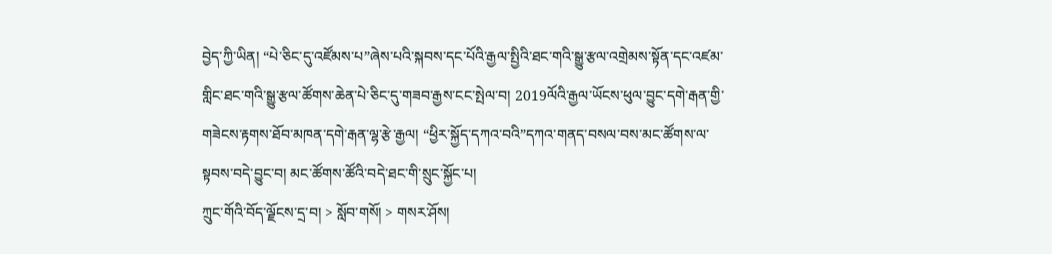བྱེད་ཀྱི་ཡིན། “པེ་ཅིང་དུ་འཛོམས་པ”ཞེས་པའི་སྐབས་དང་པོའི་རྒྱལ་སྤྱིའི་ཐང་གའི་སྒྱུ་རྩལ་འགྲེམས་སྟོན་དང་འཛམ་གླིང་ཐང་གའི་སྒྱུ་རྩལ་ཚོགས་ཆེན་པེ་ཅིང་དུ་གཟབ་རྒྱས་ངང་སྤེལ་བ། 2019ལོའི་རྒྱལ་ཡོངས་ཕུལ་བྱུང་དགེ་རྒན་གྱི་གཟེངས་རྟགས་ཐོབ་མཁན་དགེ་རྒན་ལྷ་རྩེ་རྒྱལ། “ཕྱིར་སྐྱོད་དཀའ་བའི”དཀའ་གནད་བསལ་བས་མང་ཚོགས་ལ་སྟབས་བདེ་བྱུང་བ། མང་ཚོགས་ཚོའི་བདེ་ཐང་གི་སྲུང་སྐྱོང་པ།
ཀྲུང་གོའི་བོད་ལྗོངས་དྲ་བ། > སློབ་གསོ། > གསར་ཤོས།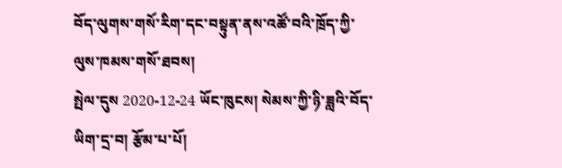བོད་ལུགས་གསོ་རིག་དང་བསྟུན་ནས་འཚོ་བའི་ཁྲོད་ཀྱི་ལུས་ཁམས་གསོ་ཐབས།
སྤེལ་དུས 2020-12-24 ཡོང་ཁུངས། སེམས་ཀྱི་ཉི་ཟླའི་བོད་ཡིག་དྲ་བ། རྩོམ་པ་པོ།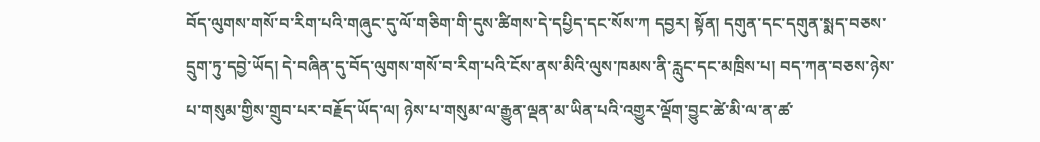བོད་ལུགས་གསོ་བ་རིག་པའི་གཞུང་དུ་ལོ་གཅིག་གི་དུས་ཚིགས་དེ་དཔྱིད་དང་སོས་ཀ དབྱར། སྟོན། དགུན་དང་དགུན་སྨད་བཅས་དྲུག་ཏུ་དབྱེ་ཡོད། དེ་བཞིན་དུ་བོད་ལུགས་གསོ་བ་རིག་པའི་ངོས་ནས་མིའི་ལུས་ཁམས་ནི་རླུང་དང་མཁྲིས་པ། བད་ཀན་བཅས་ཉེས་པ་གསུམ་གྱིས་གྲུབ་པར་བརྗོད་ཡོད་ལ། ཉེས་པ་གསུམ་ལ་རྒྱུན་ལྡན་མ་ཡིན་པའི་འགྱུར་ལྡོག་བྱུང་ཚེ་མི་ལ་ན་ཚ་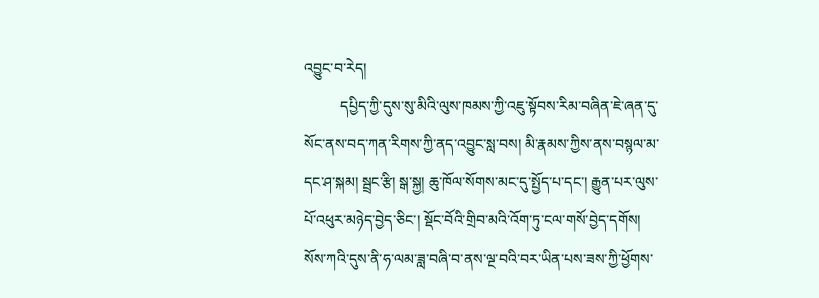འབྱུང་བ་རེད།
          དཔྱིད་ཀྱི་དུས་སུ་མིའི་ལུས་ཁམས་ཀྱི་འཇུ་སྟོབས་རིམ་བཞིན་ཇེ་ཞན་དུ་སོང་ནས་བད་ཀན་རིགས་ཀྱི་ནད་འབྱུང་སླ་བས། མི་རྣམས་ཀྱིས་ནས་བསྙལ་མ་དང་ཤ་སྐམ། སྦྲང་རྩི། སྒ་སྐྱ། ཆུ་ཁོལ་སོགས་མང་དུ་སྤྱོད་པ་དང་། རྒྱུན་པར་ལུས་པོ་འཕུར་མཉེད་བྱེད་ཅིང་། སྡོང་བོའི་གྲིབ་མའི་འོག་ཏུ་ངལ་གསོ་བྱེད་དགོས། སོས་ཀའི་དུས་ནི་ཧ་ལམ་ཟླ་བཞི་བ་ནས་ལྔ་བའི་བར་ཡིན་པས་ཟས་ཀྱི་ཕྱོགས་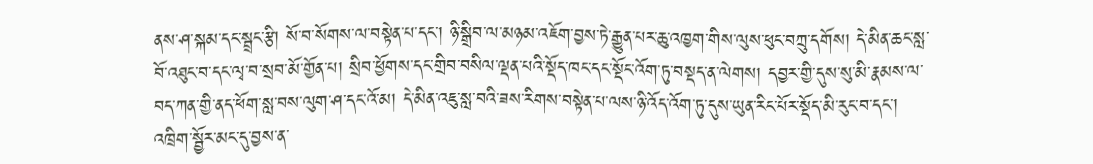ནས་ཤ་སྐམ་དང་སྦྲང་རྩི། སོ་བ་སོགས་ལ་བསྟེན་པ་དང་། ཉི་སྒྲིབ་ལ་མཉམ་འཇོག་བྱས་ཏེ་རྒྱུན་པར་ཆུ་འཁྱག་གིས་ལུས་ཕུང་བཀྲུ་དགོས། དེ་མིན་ཆང་སླ་བོ་འཐུང་བ་དང་ལྭ་བ་སྲབ་མོ་གྱོན་པ། སྲིབ་ཕྱོགས་དང་གྲིབ་བསིལ་ལྡན་པའི་སྡོད་ཁང་དང་སྡོང་འོག་ཏུ་བསྡད་ན་ལེགས། དབྱར་གྱི་དུས་སུ་མི་རྣམས་ལ་བད་ཀན་གྱི་ནད་ཕོག་སླ་བས་ལུག་ཤ་དང་འོ་མ། དེ་མིན་འཇུ་སླ་བའི་ཟས་རིགས་བསྟེན་པ་ལས་ཉི་འོད་འོག་ཏུ་དུས་ཡུན་རིང་པོར་སྡོད་མི་རུང་བ་དང་། འཁྲིག་སྦྱོར་མང་དུ་བྱས་ན་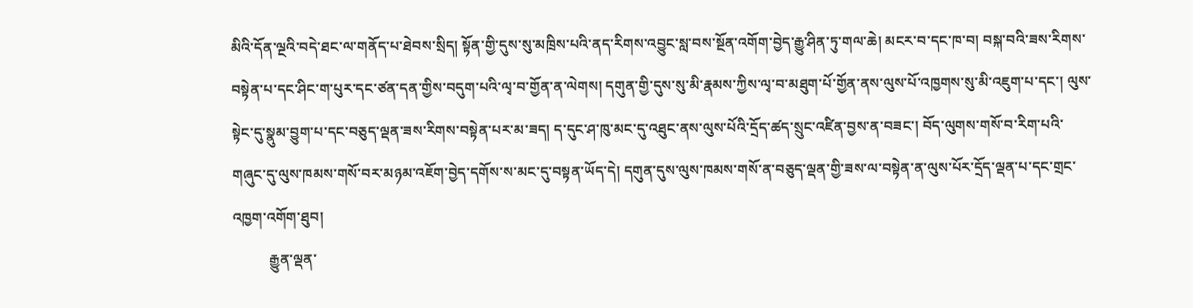མིའི་དོན་ལྔའི་བདེ་ཐང་ལ་གནོད་པ་ཐེབས་སྲིད། སྟོན་གྱི་དུས་སུ་མཁྲིས་པའི་ནད་རིགས་འབྱུང་སླ་བས་སྔོན་འགོག་བྱེད་རྒྱུ་ཤིན་ཏུ་གལ་ཆེ། མངར་བ་དང་ཁ་བ། བསྐ་བའི་ཟས་རིགས་བསྟེན་པ་དང་ཤིང་ག་པུར་དང་ཙན་དན་གྱིས་བདུག་པའི་ལྭ་བ་གྱོན་ན་ལེགས། དགུན་གྱི་དུས་སུ་མི་རྣམས་ཀྱིས་ལྭ་བ་མཐུག་པོ་གྱོན་ནས་ལུས་པོ་འཁྱགས་སུ་མི་འཇུག་པ་དང་། ལུས་སྟེང་དུ་སྣུམ་བྱུག་པ་དང་བཅུད་ལྡན་ཟས་རིགས་བསྟེན་པར་མ་ཟད། ད་དུང་ཤ་ཁུ་མང་དུ་འཐུང་ནས་ལུས་པོའི་དྲོད་ཚད་སྲུང་འཛིན་བྱས་ན་བཟང་། བོད་ལུགས་གསོ་བ་རིག་པའི་གཞུང་དུ་ལུས་ཁམས་གསོ་བར་མཉམ་འཇོག་བྱེད་དགོས་ས་མང་དུ་བསྟན་ཡོད་དེ། དགུན་དུས་ལུས་ཁམས་གསོ་ན་བཅུད་ལྡན་གྱི་ཟས་ལ་བསྟེན་ན་ལུས་པོར་དྲོད་ལྡན་པ་དང་གྲང་འཁྱག་འགོག་ཐུབ།
          རྒྱུན་ལྡན་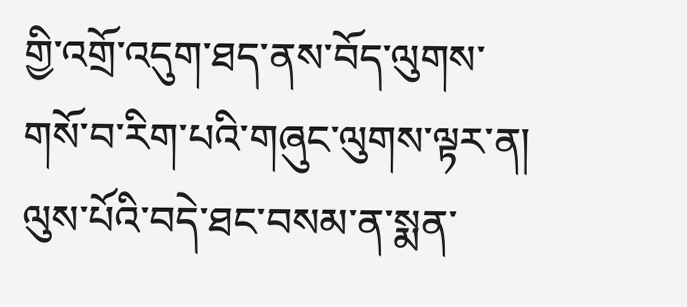གྱི་འགྲོ་འདུག་ཐད་ནས་བོད་ལུགས་གསོ་བ་རིག་པའི་གཞུང་ལུགས་ལྟར་ན། ལུས་པོའི་བདེ་ཐང་བསམ་ན་སྨན་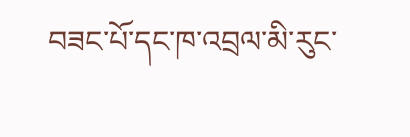བཟང་པོ་དང་ཁ་འབྲལ་མི་རུང་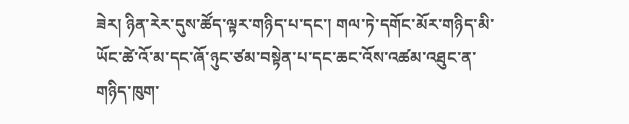ཟེར། ཉིན་རེར་དུས་ཚོད་ལྟར་གཉིད་པ་དང་། གལ་ཏེ་དགོང་མོར་གཉིད་མི་ཡོང་ཚེ་འོ་མ་དང་ཞོ་ཉུང་ཙམ་བསྟེན་པ་དང་ཆང་འོས་འཚམ་འཐུང་ན་གཉིད་ཁུག་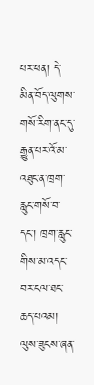པར་ཕན། དེ་མིན་བོད་ལུགས་གསོ་རིག་ནང་དུ་རྒྱུན་པར་འོ་མ་འཐུང་ན་ཁྲག་རླུང་གསོ་བ་དང་། ཁྲག་རླུང་གིས་མ་འདང་བར་ངལ་ཐང་ཆད་པའམ། ལུས་ཟུངས་ཞན་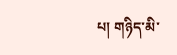པ། གཉིད་མི་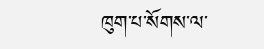ཁུག་པ་སོགས་ལ་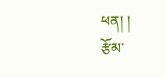ཕན། །
རྩོམ་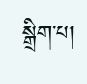སྒྲིག་པ།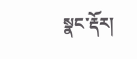སྣང་རྡོར།